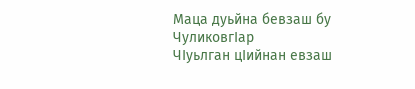Маца дуьйна бевзаш бу ЧуликовгIар
ЧIуьлган цIийнан евзаш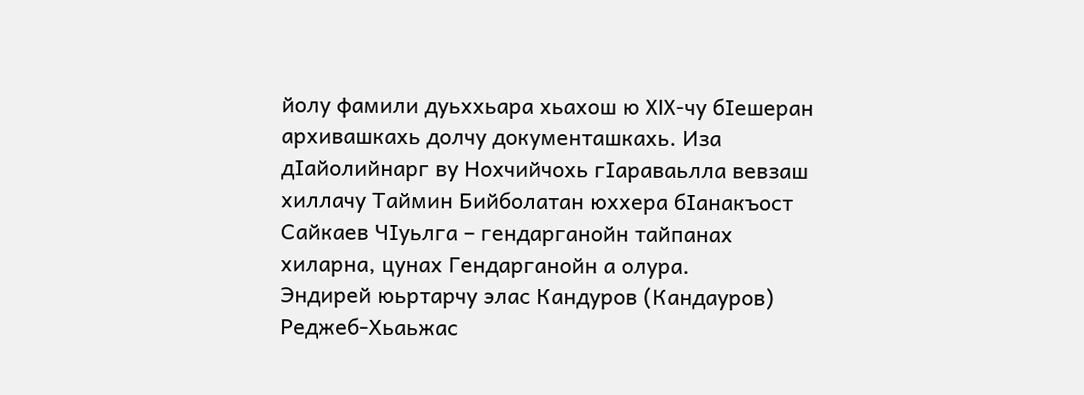йолу фамили дуьххьара хьахош ю XIX-чу бIешеран архивашкахь долчу документашкахь. Иза дIайолийнарг ву Нохчийчохь гIараваьлла вевзаш хиллачу Таймин Бийболатан юххера бIанакъост Сайкаев ЧIуьлга – гендарганойн тайпанах хиларна, цунах Гендарганойн а олура.
Эндирей юьртарчу элас Кандуров (Кандауров) Реджеб-Хьаьжас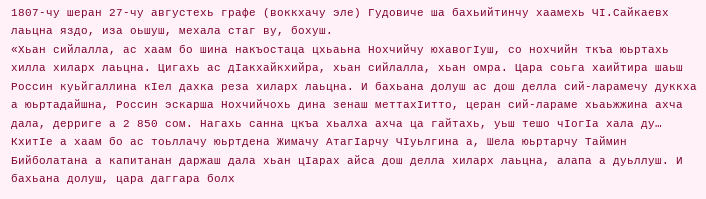1807-чу шеран 27-чу августехь графе (воккхачу эле) Гудовиче ша бахьийтинчу хаамехь ЧI.Сайкаевх лаьцна яздо, иза оьшуш, мехала стаг ву, бохуш.
«Хьан сийлалла, ас хаам бо шина накъостаца цхьаьна Нохчийчу юхавогIуш, со нохчийн ткъа юьртахь хилла хиларх лаьцна. Цигахь ас дIакхайкхийра, хьан сийлалла, хьан омра. Цара соьга хаийтира шаьш Россин куьйгаллина кIел дахка реза хиларх лаьцна. И бахьана долуш ас дош делла сий-ларамечу дуккха а юьртадайшна, Россин эскарша Нохчийчохь дина зенаш меттахIитто, церан сий-лараме хьаьжжина ахча дала, дерриге а 2 850 сом. Нагахь санна цкъа хьалха ахча ца гайтахь, уьш тешо чIогIа хала ду… КхитIе а хаам бо ас тоьллачу юьртдена Жимачу АтагIарчу ЧIуьлгина а, Шела юьртарчу Таймин Бийболатана а капитанан даржаш дала хьан цIарах айса дош делла хиларх лаьцна, алапа а дуьллуш. И бахьана долуш, цара даггара болх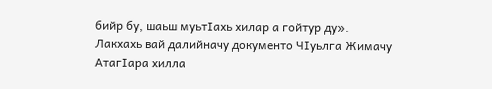бийр бу, шаьш муьтIахь хилар а гойтур ду».
Лакхахь вай далийначу документо ЧIуьлга Жимачу АтагIара хилла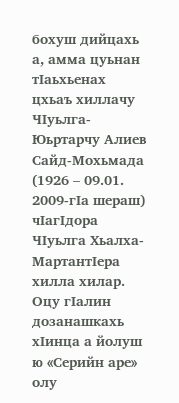бохуш дийцахь а, амма цуьнан тIаьхьенах цхьаъ хиллачу ЧIуьлга-Юьртарчу Алиев Сайд-Мохьмада (1926 – 09.01. 2009-гIа шераш) чIагIдора ЧIуьлга Хьалха-МартантIера хилла хилар. Оцу гIалин дозанашкахь хIинца а йолуш ю «Серийн аре» олу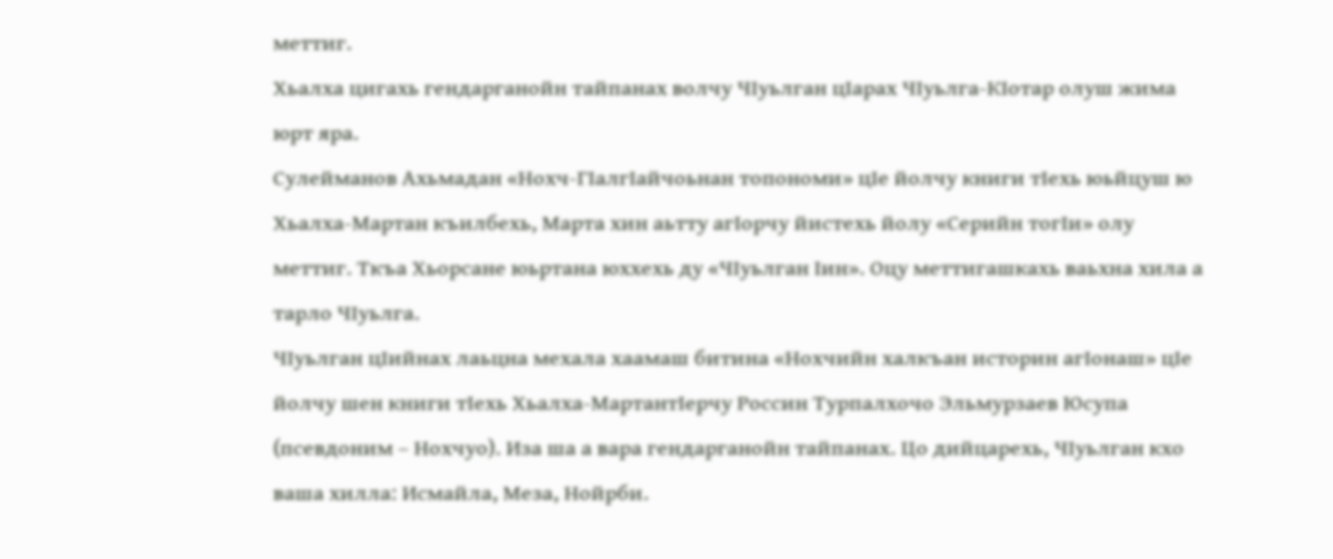меттиг.
Хьалха цигахь гендарганойн тайпанах волчу ЧIуьлган цIарах ЧIуьлга-КIотар олуш жима юрт яра.
Сулейманов Ахьмадан «Нохч-ГIалгIайчоьнан топономи» цIе йолчу книги тIехь юьйцуш ю Хьалха-Мартан къилбехь, Марта хин аьтту агIорчу йистехь йолу «Серийн тогIи» олу меттиг. Ткъа Хьорсане юьртана юххехь ду «ЧIуьлган Iин». Оцу меттигашкахь ваьхна хила а тарло ЧIуьлга.
ЧIуьлган цIийнах лаьцна мехала хаамаш битина «Нохчийн халкъан историн агIонаш» цIе йолчу шен книги тIехь Хьалха-МартантIерчу Россин Турпалхочо Эльмурзаев Юсупа (псевдоним – Нохчуо). Иза ша а вара гендарганойн тайпанах. Цо дийцарехь, ЧIуьлган кхо ваша хилла: Исмайла, Меза, Нойрби.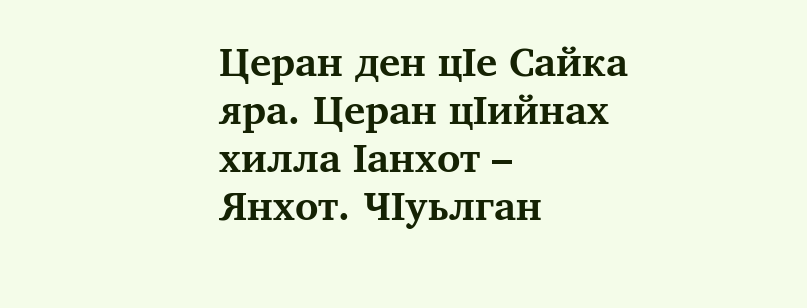Церан ден цIе Сайка яра. Церан цIийнах хилла Iанхот – Янхот. ЧIуьлган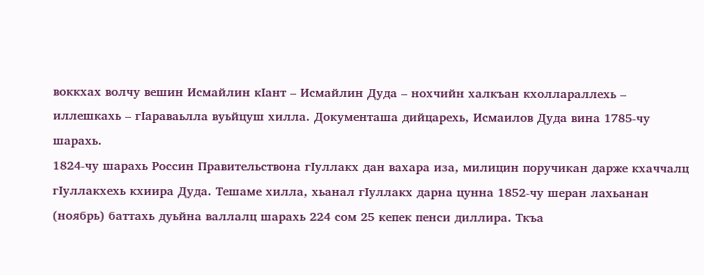воккхах волчу вешин Исмайлин кIант – Исмайлин Дуда – нохчийн халкъан кхоллараллехь – иллешкахь – гIараваьлла вуьйцуш хилла. Документаша дийцарехь, Исмаилов Дуда вина 1785-чу шарахь.
1824-чу шарахь Россин Правительствона гIуллакх дан вахара иза, милицин поручикан дарже кхаччалц гIуллакхехь кхиира Дуда. Тешаме хилла, хьанал гIуллакх дарна цунна 1852-чу шеран лахьанан (ноябрь) баттахь дуьйна валлалц шарахь 224 сом 25 кепек пенси диллира. Ткъа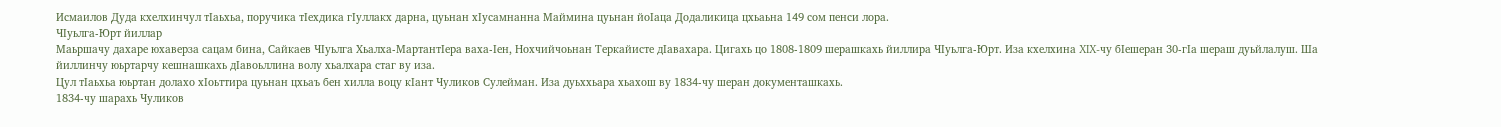Исмаилов Дуда кхелхинчул тIаьхьа, поручика тIехдика гIуллакх дарна, цуьнан хIусамнанна Маймина цуьнан йоIаца Додаликица цхьаьна 149 сом пенси лора.
ЧIуьлга-Юрт йиллар
Маьршачу дахаре юхаверза сацам бина, Сайкаев ЧIуьлга Хьалха-МартантIера ваха-Iен, Нохчийчоьнан Теркайисте дIавахара. Цигахь цо 1808-1809 шерашкахь йиллира ЧIуьлга-Юрт. Иза кхелхина XIX-чу бIешеран 30-гIа шераш дуьйлалуш. Ша йиллинчу юьртарчу кешнашкахь дIавоьллина волу хьалхара стаг ву иза.
Цул тIаьхьа юьртан долахо хIоьттира цуьнан цхьаъ бен хилла воцу кIант Чуликов Сулейман. Иза дуьххьара хьахош ву 1834-чу шеран документашкахь.
1834-чу шарахь Чуликов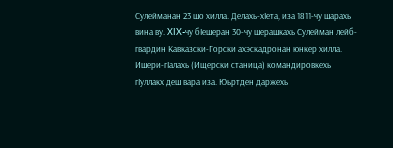Сулейманан 23 шо хилла. Делахь-хIета, иза 1811-чу шарахь вина ву. XIX-чу бIешеран 30-чу шерашкахь Сулейман лейб-гвардин Кавказски-Горски ахэскадронан юнкер хилла. Ишери-гIалахь (Ищерски станица) командировкехь гIуллакх деш вара иза. Юьртден даржехь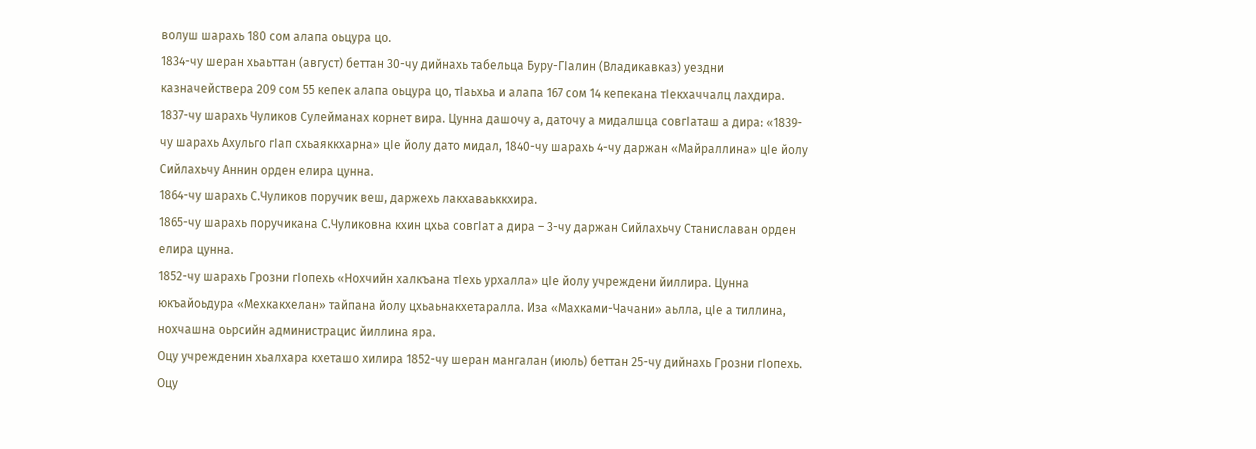волуш шарахь 180 сом алапа оьцура цо.
1834-чу шеран хьаьттан (август) беттан 30-чу дийнахь табельца Буру-ГIалин (Владикавказ) уездни казначействера 209 сом 55 кепек алапа оьцура цо, тIаьхьа и алапа 167 сом 14 кепекана тIекхаччалц лахдира.
1837-чу шарахь Чуликов Сулейманах корнет вира. Цунна дашочу а, даточу а мидалшца совгIаташ а дира: «1839-чу шарахь Ахульго гIап схьаяккхарна» цIе йолу дато мидал, 1840-чу шарахь 4-чу даржан «Майраллина» цIе йолу Сийлахьчу Аннин орден елира цунна.
1864-чу шарахь С.Чуликов поручик веш, даржехь лакхаваьккхира.
1865-чу шарахь поручикана С.Чуликовна кхин цхьа совгIат а дира – 3-чу даржан Сийлахьчу Станиславан орден елира цунна.
1852-чу шарахь Грозни гIопехь «Нохчийн халкъана тIехь урхалла» цIе йолу учреждени йиллира. Цунна юкъайоьдура «Мехкакхелан» тайпана йолу цхьаьнакхетаралла. Иза «Махками-Чачани» аьлла, цIе а тиллина, нохчашна оьрсийн администрацис йиллина яра.
Оцу учрежденин хьалхара кхеташо хилира 1852-чу шеран мангалан (июль) беттан 25-чу дийнахь Грозни гIопехь. Оцу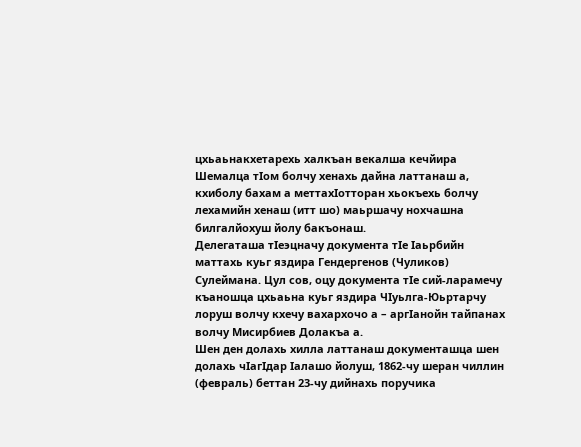цхьаьнакхетарехь халкъан векалша кечйира Шемалца тIом болчу хенахь дайна латтанаш а, кхиболу бахам а меттахIотторан хьокъехь болчу лехамийн хенаш (итт шо) маьршачу нохчашна билгалйохуш йолу бакъонаш.
Делегаташа тIеэцначу документа тIе Iаьрбийн маттахь куьг яздира Гендергенов (Чуликов) Сулеймана. Цул сов, оцу документа тIе сий-ларамечу къаношца цхьаьна куьг яздира ЧIуьлга-Юьртарчу лоруш волчу кхечу вахархочо а – аргIанойн тайпанах волчу Мисирбиев Долакъа а.
Шен ден долахь хилла латтанаш документашца шен долахь чIагIдар Iалашо йолуш, 1862-чу шеран чиллин (февраль) беттан 23-чу дийнахь поручика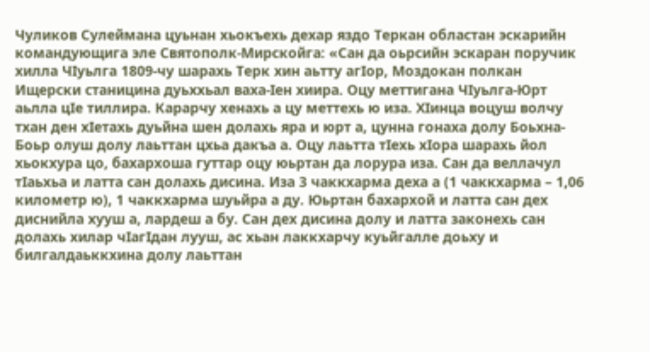Чуликов Сулеймана цуьнан хьокъехь дехар яздо Теркан областан эскарийн командующига эле Святополк-Мирскойга: «Сан да оьрсийн эскаран поручик хилла ЧIуьлга 1809-чу шарахь Терк хин аьтту агIор, Моздокан полкан Ищерски станицина дуьххьал ваха-Iен хиира. Оцу меттигана ЧIуьлга-Юрт аьлла цIе тиллира. Карарчу хенахь а цу меттехь ю иза. ХIинца воцуш волчу тхан ден хIетахь дуьйна шен долахь яра и юрт а, цунна гонаха долу Боьхна-Боьр олуш долу лаьттан цхьа дакъа а. Оцу лаьтта тIехь хIора шарахь йол хьокхура цо, бахархоша гуттар оцу юьртан да лорура иза. Сан да веллачул тIаьхьа и латта сан долахь дисина. Иза 3 чаккхарма деха а (1 чаккхарма – 1,06 километр ю), 1 чаккхарма шуьйра а ду. Юьртан бахархой и латта сан дех диснийла хууш а, лардеш а бу. Сан дех дисина долу и латта законехь сан долахь хилар чIагIдан лууш, ас хьан лаккхарчу куьйгалле доьху и билгалдаьккхина долу лаьттан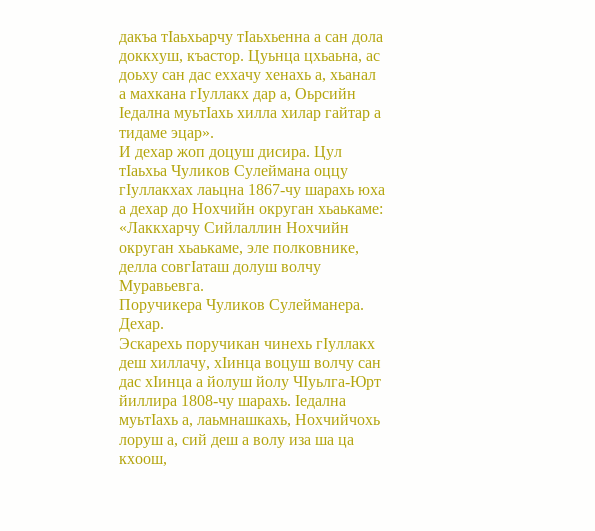дакъа тIаьхьарчу тIаьхьенна а сан дола доккхуш, къастор. Цуьнца цхьаьна, ас доьху сан дас еххачу хенахь а, хьанал а махкана гIуллакх дар а, Оьрсийн Iедална муьтIахь хилла хилар гайтар а тидаме эцар».
И дехар жоп доцуш дисира. Цул тIаьхьа Чуликов Сулеймана оццу гIуллакхах лаьцна 1867-чу шарахь юха а дехар до Нохчийн округан хьаькаме: «Лаккхарчу Сийлаллин Нохчийн округан хьаькаме, эле полковнике, делла совгIаташ долуш волчу Муравьевга.
Поручикера Чуликов Сулейманера.
Дехар.
Эскарехь поручикан чинехь гIуллакх деш хиллачу, хIинца воцуш волчу сан дас хIинца а йолуш йолу ЧIуьлга-Юрт йиллира 1808-чу шарахь. Iедална муьтIахь а, лаьмнашкахь, Нохчийчохь лоруш а, сий деш а волу иза ша ца кхоош,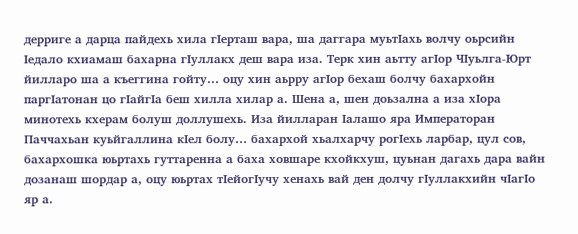дерриге а дарца пайдехь хила гIерташ вара, ша даггара муьтIахь волчу оьрсийн Iедало кхиамаш бахарна гIуллакх деш вара иза. Терк хин аьтту агIор ЧIуьлга-Юрт йилларо ша а къеггина гойту… оцу хин аьрру агIор бехаш болчу бахархойн паргIатонан цо гIайгIа беш хилла хилар а. Шена а, шен доьзална а иза хIора минотехь кхерам болуш доллушехь. Иза йилларан Iалашо яра Императоран Паччахьан куьйгаллина кIел болу… бахархой хьалхарчу рогIехь ларбар, цул сов, бахархошка юьртахь гуттаренна а баха ховшаре кхойкхуш, цуьнан дагахь дара вайн дозанаш шордар а, оцу юьртах тIейогIучу хенахь вай ден долчу гIуллакхийн чIагIо яр а.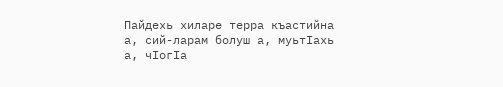Пайдехь хиларе терра къастийна а, сий-ларам болуш а, муьтIахь а, чIогIа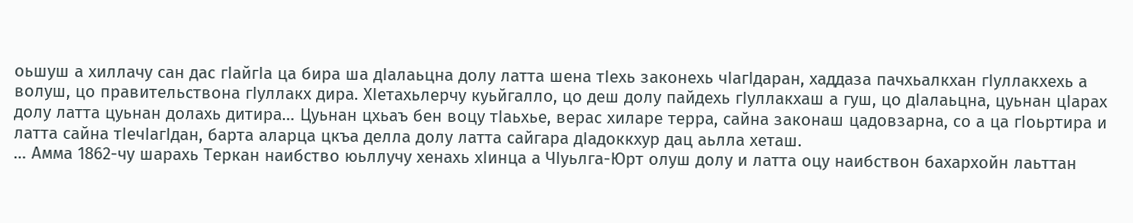оьшуш а хиллачу сан дас гIайгIа ца бира ша дIалаьцна долу латта шена тIехь законехь чIагIдаран, хаддаза пачхьалкхан гIуллакхехь а волуш, цо правительствона гIуллакх дира. ХIетахьлерчу куьйгалло, цо деш долу пайдехь гIуллакхаш а гуш, цо дIалаьцна, цуьнан цIарах долу латта цуьнан долахь дитира… Цуьнан цхьаъ бен воцу тIаьхье, верас хиларе терра, сайна законаш цадовзарна, со а ца гIоьртира и латта сайна тIечIагIдан, барта аларца цкъа делла долу латта сайгара дIадоккхур дац аьлла хеташ.
… Амма 1862-чу шарахь Теркан наибство юьллучу хенахь хIинца а ЧIуьлга-Юрт олуш долу и латта оцу наибствон бахархойн лаьттан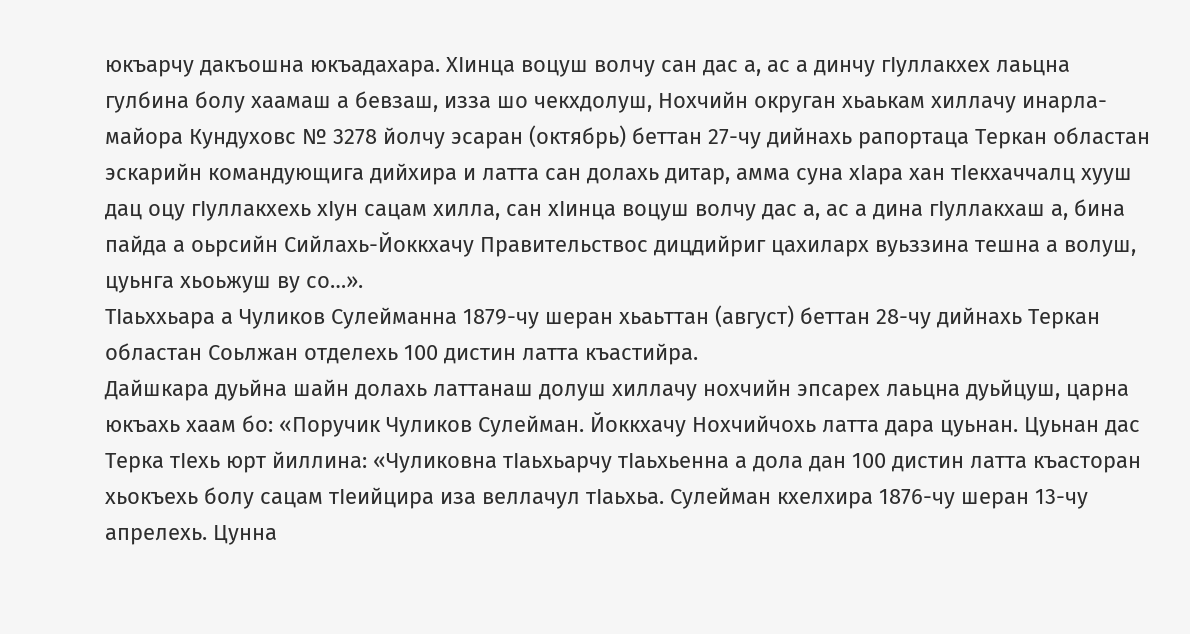юкъарчу дакъошна юкъадахара. ХIинца воцуш волчу сан дас а, ас а динчу гIуллакхех лаьцна гулбина болу хаамаш а бевзаш, изза шо чекхдолуш, Нохчийн округан хьаькам хиллачу инарла-майора Кундуховс № 3278 йолчу эсаран (октябрь) беттан 27-чу дийнахь рапортаца Теркан областан эскарийн командующига дийхира и латта сан долахь дитар, амма суна хIара хан тIекхаччалц хууш дац оцу гIуллакхехь хIун сацам хилла, сан хIинца воцуш волчу дас а, ас а дина гIуллакхаш а, бина пайда а оьрсийн Сийлахь-Йоккхачу Правительствос дицдийриг цахиларх вуьззина тешна а волуш, цуьнга хьоьжуш ву со…».
ТIаьххьара а Чуликов Сулейманна 1879-чу шеран хьаьттан (август) беттан 28-чу дийнахь Теркан областан Соьлжан отделехь 100 дистин латта къастийра.
Дайшкара дуьйна шайн долахь латтанаш долуш хиллачу нохчийн эпсарех лаьцна дуьйцуш, царна юкъахь хаам бо: «Поручик Чуликов Сулейман. Йоккхачу Нохчийчохь латта дара цуьнан. Цуьнан дас Терка тIехь юрт йиллина: «Чуликовна тIаьхьарчу тIаьхьенна а дола дан 100 дистин латта къасторан хьокъехь болу сацам тIеийцира иза веллачул тIаьхьа. Сулейман кхелхира 1876-чу шеран 13-чу апрелехь. Цунна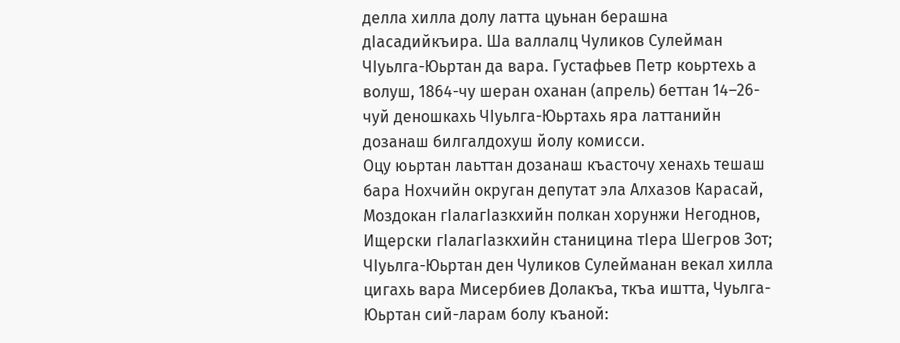делла хилла долу латта цуьнан берашна дIасадийкъира. Ша валлалц Чуликов Сулейман ЧIуьлга-Юьртан да вара. Густафьев Петр коьртехь а волуш, 1864-чу шеран оханан (апрель) беттан 14–26-чуй деношкахь ЧIуьлга-Юьртахь яра латтанийн дозанаш билгалдохуш йолу комисси.
Оцу юьртан лаьттан дозанаш къасточу хенахь тешаш бара Нохчийн округан депутат эла Алхазов Карасай, Моздокан гIалагIазкхийн полкан хорунжи Негоднов, Ищерски гIалагIазкхийн станицина тIера Шегров Зот; ЧIуьлга-Юьртан ден Чуликов Сулейманан векал хилла цигахь вара Мисербиев Долакъа, ткъа иштта, Чуьлга-Юьртан сий-ларам болу къаной: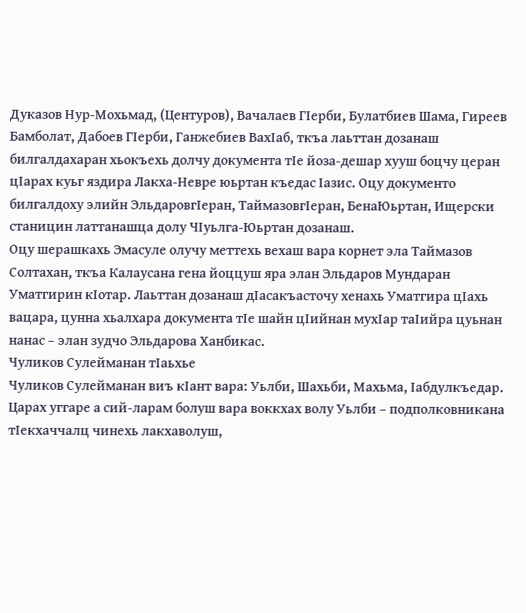Дуказов Нур-Мохьмад, (Центуров), Вачалаев ГIерби, Булатбиев Шама, Гиреев Бамболат, Дабоев ГIерби, Ганжебиев ВахIаб, ткъа лаьттан дозанаш билгалдахаран хьокъехь долчу документа тIе йоза-дешар хууш боцчу церан цIарах куьг яздира Лакха-Невре юьртан къедас Iазис. Оцу документо билгалдоху элийн ЭльдаровгIеран, ТаймазовгIеран, БенаЮьртан, Ищерски станицин латтанашца долу ЧIуьлга-Юьртан дозанаш.
Оцу шерашкахь Эмасуле олучу меттехь вехаш вара корнет эла Таймазов Солтахан, ткъа Калаусана гена йоццуш яра элан Эльдаров Мундаран Уматгирин кIотар. Лаьттан дозанаш дIасакъасточу хенахь Уматгира цIахь вацара, цунна хьалхара документа тIе шайн цIийнан мухIар таIийра цуьнан нанас – элан зудчо Эльдарова Ханбикас.
Чуликов Сулейманан тIаьхье
Чуликов Сулейманан виъ кIант вара: Уьлби, Шахьби, Махьма, Iабдулкъедар. Царах уггаре а сий-ларам болуш вара воккхах волу Уьлби – подполковникана тIекхаччалц чинехь лакхаволуш,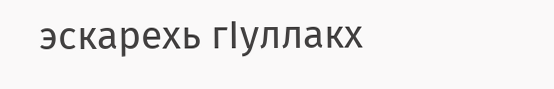эскарехь гIуллакх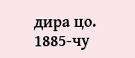дира цо.
1885-чу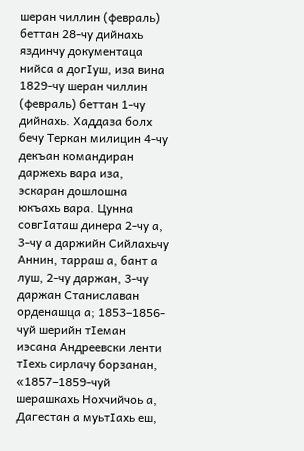шеран чиллин (февраль) беттан 28-чу дийнахь яздинчу документаца нийса а догIуш, иза вина 1829-чу шеран чиллин (февраль) беттан 1-чу дийнахь. Хаддаза болх бечу Теркан милицин 4-чу декъан командиран даржехь вара иза, эскаран дошлошна юкъахь вара. Цунна совгIаташ динера 2-чу а, 3-чу а даржийн Сийлахьчу Аннин, тарраш а, бант а луш, 2-чу даржан, 3-чу даржан Станиславан орденашца а; 1853–1856-чуй шерийн тIеман иэсана Андреевски ленти тIехь сирлачу борзанан, «1857–1859-чуй шерашкахь Нохчийчоь а, Дагестан а муьтIахь еш,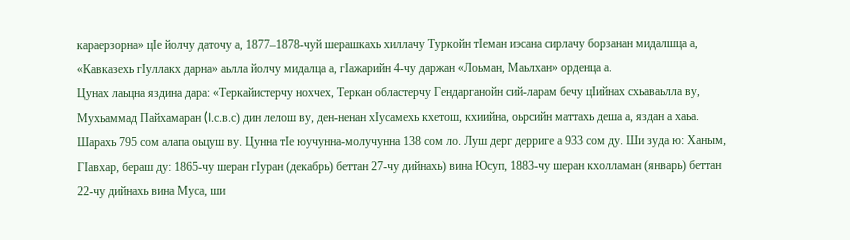караерзорна» цIе йолчу даточу а, 1877–1878-чуй шерашкахь хиллачу Туркойн тIеман иэсана сирлачу борзанан мидалшца а, «Кавказехь гIуллакх дарна» аьлла йолчу мидалца а, гIажарийн 4-чу даржан «Лоьман, Маьлхан» орденца а.
Цунах лаьцна яздина дара: «Теркайистерчу нохчех, Теркан областерчу Гендарганойн сий-ларам бечу цIийнах схьаваьлла ву, Мухьаммад Пайхамаран (I.с.в.с) дин лелош ву, ден-ненан хIусамехь кхетош, кхиийна, оьрсийн маттахь деша а, яздан а хаьа. Шарахь 795 сом алапа оьцуш ву. Цунна тIе юучунна-молучунна 138 сом ло. Луш дерг дерриге а 933 сом ду. Ши зуда ю: Ханым, ГIавхар, бераш ду: 1865-чу шеран гIуран (декабрь) беттан 27-чу дийнахь) вина Юсуп, 1883-чу шеран кхолламан (январь) беттан 22-чу дийнахь вина Муса, ши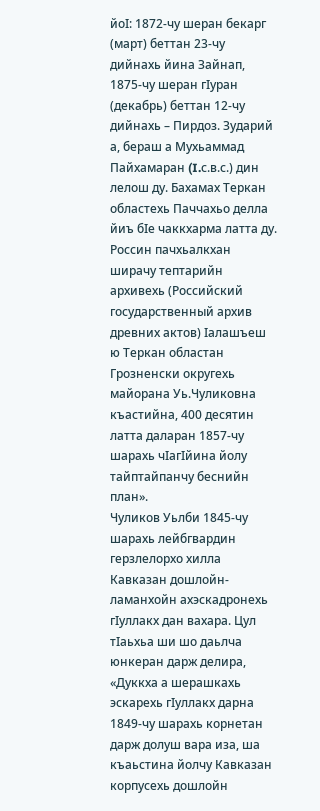йоI: 1872-чу шеран бекарг (март) беттан 23-чу дийнахь йина Зайнап, 1875-чу шеран гIуран (декабрь) беттан 12-чу дийнахь – Пирдоз. Зударий а, бераш а Мухьаммад Пайхамаран (I.с.в.с.) дин лелош ду. Бахамах Теркан областехь Паччахьо делла йиъ бIе чаккхарма латта ду. Россин пачхьалкхан ширачу тептарийн архивехь (Российский государственный архив древних актов) Iалашъеш ю Теркан областан Грозненски округехь майорана Уь.Чуликовна къастийна, 400 десятин латта даларан 1857-чу шарахь чIагIйина йолу тайптайпанчу беснийн план».
Чуликов Уьлби 1845-чу шарахь лейбгвардин герзлелорхо хилла Кавказан дошлойн-ламанхойн ахэскадронехь гIуллакх дан вахара. Цул тIаьхьа ши шо даьлча юнкеран дарж делира, «Дуккха а шерашкахь эскарехь гIуллакх дарна 1849-чу шарахь корнетан дарж долуш вара иза, ша къаьстина йолчу Кавказан корпусехь дошлойн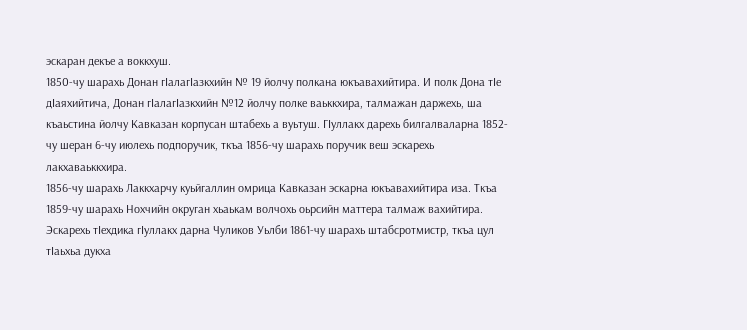эскаран декъе а воккхуш.
1850-чу шарахь Донан гIалагIазкхийн № 19 йолчу полкана юкъавахийтира. И полк Дона тIе дIаяхийтича, Донан гIалагIазкхийн №12 йолчу полке ваьккхира, талмажан даржехь, ша къаьстина йолчу Кавказан корпусан штабехь а вуьтуш. ГIуллакх дарехь билгалваларна 1852-чу шеран 6-чу июлехь подпоручик, ткъа 1856-чу шарахь поручик веш эскарехь лакхаваьккхира.
1856-чу шарахь Лаккхарчу куьйгаллин омрица Кавказан эскарна юкъавахийтира иза. Ткъа 1859-чу шарахь Нохчийн округан хьаькам волчохь оьрсийн маттера талмаж вахийтира.
Эскарехь тIехдика гIуллакх дарна Чуликов Уьлби 1861-чу шарахь штабсротмистр, ткъа цул тIаьхьа дукха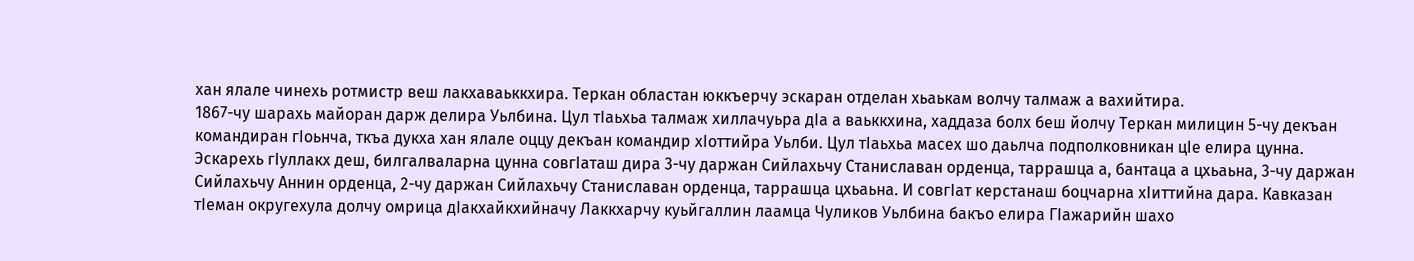хан ялале чинехь ротмистр веш лакхаваьккхира. Теркан областан юккъерчу эскаран отделан хьаькам волчу талмаж а вахийтира.
1867-чу шарахь майоран дарж делира Уьлбина. Цул тIаьхьа талмаж хиллачуьра дIа а ваьккхина, хаддаза болх беш йолчу Теркан милицин 5-чу декъан командиран гIоьнча, ткъа дукха хан ялале оццу декъан командир хIоттийра Уьлби. Цул тIаьхьа масех шо даьлча подполковникан цIе елира цунна.
Эскарехь гIуллакх деш, билгалваларна цунна совгIаташ дира 3-чу даржан Сийлахьчу Станиславан орденца, таррашца а, бантаца а цхьаьна, 3-чу даржан Сийлахьчу Аннин орденца, 2-чу даржан Сийлахьчу Станиславан орденца, таррашца цхьаьна. И совгIат керстанаш боцчарна хIиттийна дара. Кавказан тIеман округехула долчу омрица дIакхайкхийначу Лаккхарчу куьйгаллин лаамца Чуликов Уьлбина бакъо елира ГIажарийн шахо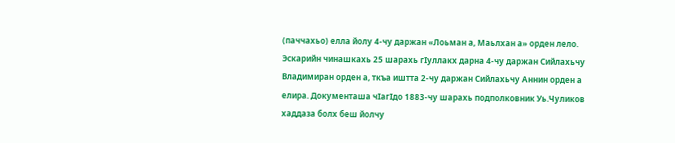(паччахьо) елла йолу 4-чу даржан «Лоьман а, Маьлхан а» орден лело.
Эскарийн чинашкахь 25 шарахь гIуллакх дарна 4-чу даржан Сийлахьчу Владимиран орден а, ткъа иштта 2-чу даржан Сийлахьчу Аннин орден а елира. Документаша чIагIдо 1883-чу шарахь подполковник Уь.Чуликов хаддаза болх беш йолчу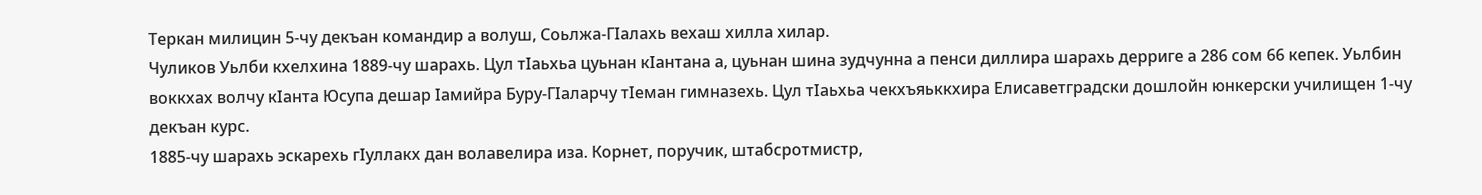Теркан милицин 5-чу декъан командир а волуш, Соьлжа-ГIалахь вехаш хилла хилар.
Чуликов Уьлби кхелхина 1889-чу шарахь. Цул тIаьхьа цуьнан кIантана а, цуьнан шина зудчунна а пенси диллира шарахь дерриге а 286 сом 66 кепек. Уьлбин воккхах волчу кIанта Юсупа дешар Iамийра Буру-ГIаларчу тIеман гимназехь. Цул тIаьхьа чекхъяьккхира Елисаветградски дошлойн юнкерски училищен 1-чу декъан курс.
1885-чу шарахь эскарехь гIуллакх дан волавелира иза. Корнет, поручик, штабсротмистр,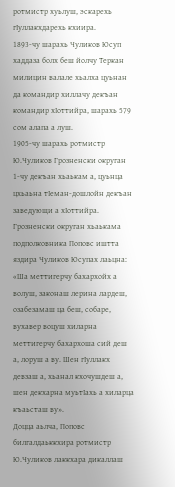ротмистр хуьлуш, эскарехь гIуллакхдарехь кхиира.
1893-чу шарахь Чуликов Юсуп хаддаза болх беш йолчу Теркан милицин валале хьалха цуьнан да командир хиллачу декъан командир хIоттийра, шарахь 579 сом алапа а луш.
1905-чу шарахь ротмистр Ю.Чуликов Грозненски округан 1-чу декъан хьаькам а, цуьнца цхьаьна тIеман-дошлойн декъан заведующи а хIоттийра.
Грозненски округан хьаькама подполковника Поповс иштта яздира Чуликов Юсупах лаьцна: «Ша меттигерчу бахархойх а волуш, законаш лерина лардеш, озабезамаш ца беш, собаре, вухавер воцуш хиларна меттигерчу бахархоша сий деш а, лоруш а ву. Шен гIуллакх девзаш а, хьанал кхочушдеш а, шен декхарна муьтIахь а хиларца къаьсташ ву».
Доцца аьлча, Поповс билгалдаьккхира ротмистр Ю.Чуликов лаккхара дикаллаш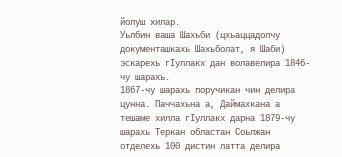йолуш хилар.
Уьлбин ваша Шахьби (цхьаццадолчу документашкахь Шахьболат, я Шаби) эскарехь гIуллакх дан волавелира 1846-чу шарахь.
1867-чу шарахь поручикан чин делира цунна. Паччахьна а, Даймахкана а тешаме хилла гIуллакх дарна 1879-чу шарахь Теркан областан Соьлжан отделехь 100 дистин латта делира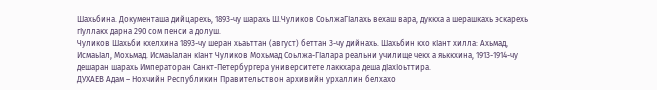Шахьбина. Документаша дийцарехь, 1893-чу шарахь Ш.Чуликов СоьлжаГIалахь вехаш вара, дуккха а шерашкахь эскарехь гIуллакх дарна 290 сом пенси а долуш.
Чуликов Шахьби кхелхина 1893-чу шеран хьаьттан (август) беттан 3-чу дийнахь. Шахьбин кхо кIант хилла: Ахьмад, ИсмаьIал, Мохьмад. ИсмаьIалан кIант Чуликов Мохьмад Соьлжа-ГIалара реальни училище чекх а яьккхина, 1913-1914-чу дешаран шарахь Императоран Санкт-Петербургера университете лаккхара деша дIахIоьттира.
ДУХАЕВ Адам – Нохчийн Республикин Правительствон архивийн урхаллин белхахо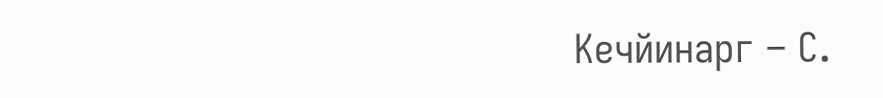Кечйинарг – С.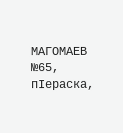МАГОМАЕВ
№65, пIераска,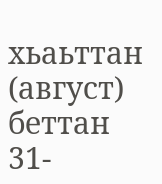хьаьттан (август) беттан 31-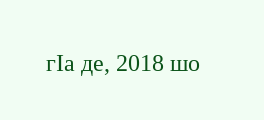гIа де, 2018 шо